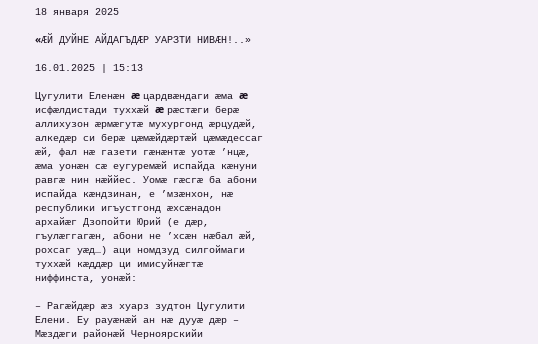18 января 2025

«ÆЙ ДУЙНЕ АЙДАГЪДÆР УАРЗТИ НИВÆН!..»

16.01.2025 | 15:13

Цугулити Еленæн æ цардвæндаги æма æ исфæлдистади туххæй æ рæстæги берæ аллихузон æрмæгутæ мухургонд æрцудæй, алкедæр си берæ цæмæйдæртæй цæмæдессаг æй, фал нæ газети гæнæнтæ уотæ ’нцæ, æма уонæн сæ еугуремæй испайда кæнуни равгæ нин нæййес. Уомæ гæсгæ ба абони испайда кæндзинан, е ’мзæнхон, нæ республики игъустгонд æхсæнадон архайæг Дзопойти Юрий (е дæр, гъулæггагæн, абони не ’хсæн нæбал æй, рохсаг уæд…) аци номдзуд силгоймаги туххæй кæддæр ци имисуйнæгтæ ниффинста, уонæй:

– Рагæйдæр æз хуарз зудтон Цугулити Елени. Еу рауæнæй ан нæ дууæ дæр – Мæздæги районæй Черноярскийи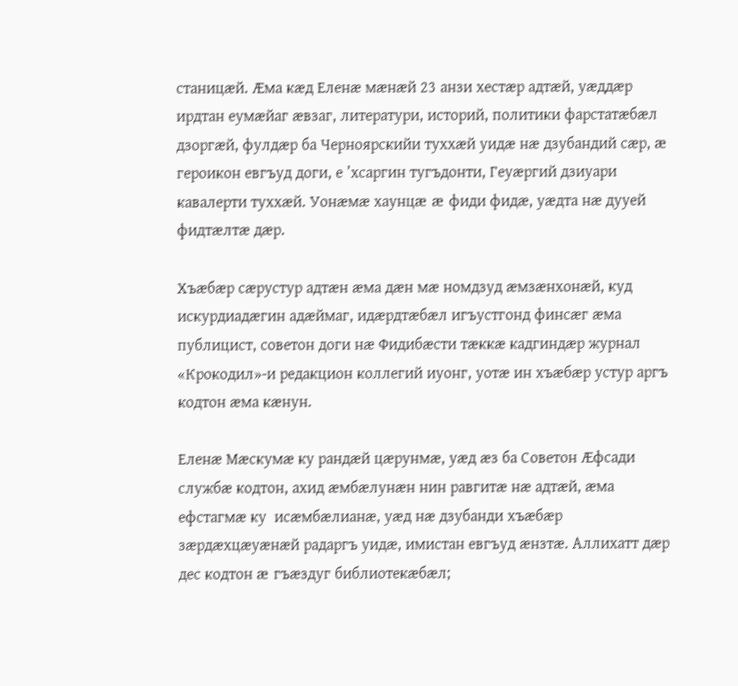станицæй. Æма кæд Еленæ мæнæй 23 анзи хестæр адтæй, уæддæр ирдтан еумæйаг æвзаг, литератури, историй, политики фарстатæбæл дзоргæй, фулдæр ба Черноярскийи туххæй уидæ нæ дзубандий сæр, æ героикон евгъуд доги, е ’хсаргин тугъдонти, Геуæргий дзиуари кавалерти туххæй. Уонæмæ хаунцæ æ фиди фидæ, уæдта нæ дууей фидтæлтæ дæр.

Хъæбæр сæрустур адтæн æма дæн мæ номдзуд æмзæнхонæй, куд искурдиадæгин адæймаг, идæрдтæбæл игъустгонд финсæг æма публицист, советон доги нæ Фидибæсти тæккæ кадгиндæр журнал «Крокодил»-и редакцион коллегий иуонг, уотæ ин хъæбæр устур аргъ кодтон æма кæнун.

Еленæ Мæскумæ ку рандæй цæрунмæ, уæд æз ба Советон Æфсади службæ кодтон, ахид æмбæлунæн нин равгитæ нæ адтæй, æма ефстагмæ ку  исæмбæлианæ, уæд нæ дзубанди хъæбæр зæрдæхцæуæнæй радаргъ уидæ, имистан евгъуд æнзтæ. Аллихатт дæр дес кодтон æ гъæздуг библиотекæбæл;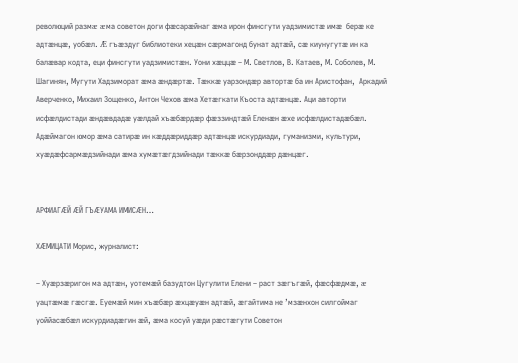революций размæ æма советон доги фæсарæйнаг æма ирон финсгути уадзимистæ имæ  берæ ке адтæнцæ, уобæл. Æ гъæздуг библиотеки хецæн сæрмагонд бунат адтæй, сæ киунугутæ ин ка балæвар кодта, еци финсгути уадзимистæн. Уони хæццæ – М. Светлов, В. Катаев, М. Соболев, М. Шагинян, Мугути Хадзиморат æма æндæртæ. Тæккæ уарзондæр автортæ ба ин Аристофан,  Аркадий Аверченко, Михаил Зощенко, Антон Чехов æма Хетæгкати Къоста адтæнцæ. Аци авторти исфæлдистади æндæвдадæ уæлдай хъæбæрдæр фæззиндтæй Еленæн æхе исфæлдистадæбæл. Адæймагон юмор æма сатирæ ин кæддæриддæр адтæнцæ искурдиади, гуманизми, культури, хуæдæфсармæдзийнади æма хумæтæгдзийнади тæккæ бæрзонддæр дæнцæг.


АРФИАГÆЙ ÆЙ ГЪÆУАМА ИМИСÆН…

ХÆМИЦАТИ Морис, журналист:

– Хуæрзæригон ма адтæн, уотемæй базудтон Цугулити Елени – раст зæгъгæй, фæсфæдмæ, æ уацтæмæ гæсгæ. Еуемæй мин хъæбæр æхцæуæн адтæй, æгайтима не ’мзæнхон силгоймаг уоййасæбæл искурдиадæгин æй, æма косуй уæди рæстæгути Советон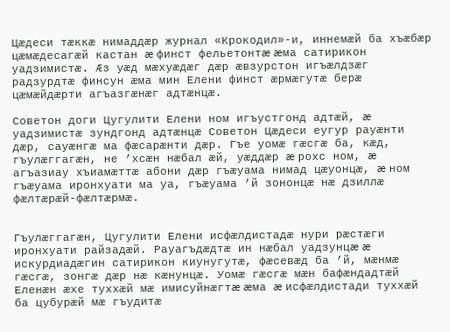Цæдеси тæккæ нимаддæр журнал «Крокодил»-и, иннемæй ба хъæбæр цæмæдесагæй кастан æ финст фельетонтæ æма сатирикон уадзимистæ. Æз уæд мæхуæдæг дæр æвзурстон игъæлдзæг радзурдтæ финсун æма мин Елени финст æрмæгутæ берæ цæмæйдæрти агъазгæнæг адтæнцæ.

Советон доги Цугулити Елени ном игъустгонд адтæй, æ уадзимистæ зундгонд адтæнцæ Советон Цæдеси еугур рауæнти дæр, сауæнгæ ма фæсарæнти дæр. Гъе уомæ гæсгæ ба, кæд, гъулæггагæн, не ’хсæн нæбал æй, уæддæр æ рохс ном, æ агъазиау хъиамæттæ абони дæр гъæуама нимад цæуонцæ, æ ном гъæуама иронхуати ма уа, гъæуама ’й зононцæ нæ дзиллæ фæлтæрæй-фæлтæрмæ.


Гъулæггагæн, Цугулити Елени исфæлдистадæ нури рæстæги иронхуати райзадæй. Рауагъдæдтæ ин нæбал уадзунцæ æ искурдиадæгин сатирикон киунугутæ, фæсевæд ба ’й, мæнмæ гæсгæ, зонгæ дæр нæ кæнунцæ. Уомæ гæсгæ мæн бафæндадтæй Еленæн æхе туххæй мæ имисуйнæгтæ æма æ исфæлдистади туххæй ба цубурæй мæ гъудитæ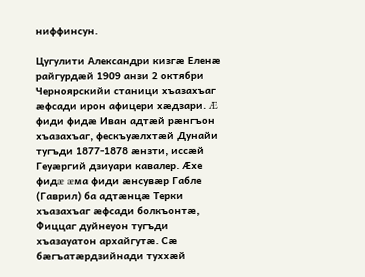ниффинсун.

Цугулити Александри кизгæ Еленæ райгурдæй 1909 анзи 2 октябри Черноярскийи станици хъазахъаг æфсади ирон афицери хæдзари. Æ фиди фидæ Иван адтæй рæнгъон хъазахъаг, фескъуæлхтæй Дунайи тугъди 1877-1878 æнзти, иссæй Геуæргий дзиуари кавалер. Æхе фидæ æма фиди æнсувæр Габле (Гаврил) ба адтæнцæ Терки хъазахъаг æфсади болкъонтæ, Фиццаг дуйнеуон тугъди хъазауатон архайгутæ. Сæ бæгъатæрдзийнади туххæй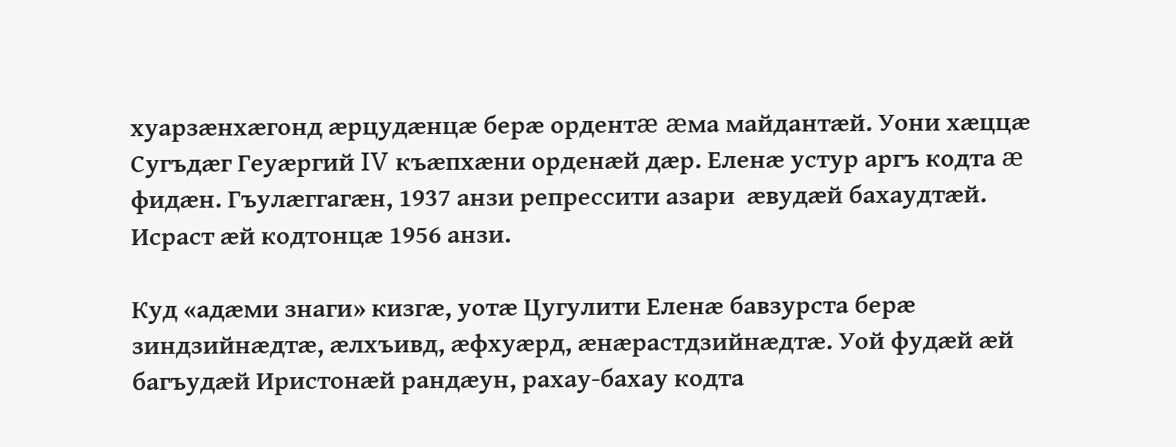хуарзæнхæгонд æрцудæнцæ берæ ордентæ æма майдантæй. Уони хæццæ Сугъдæг Геуæргий IV къæпхæни орденæй дæр. Еленæ устур аргъ кодта æ фидæн. Гъулæггагæн, 1937 анзи репрессити азари  æвудæй бахаудтæй. Исраст æй кодтонцæ 1956 анзи.

Куд «адæми знаги» кизгæ, уотæ Цугулити Еленæ бавзурста берæ зиндзийнæдтæ, æлхъивд, æфхуæрд, æнæрастдзийнæдтæ. Уой фудæй æй багъудæй Иристонæй рандæун, рахау-бахау кодта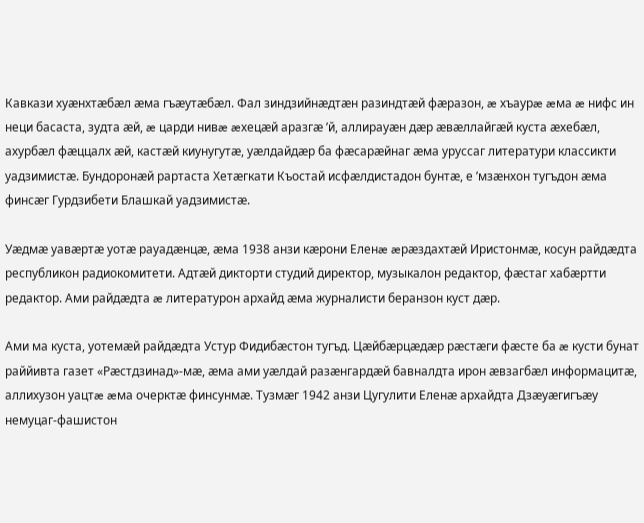Кавкази хуæнхтæбæл æма гъæутæбæл. Фал зиндзийнæдтæн разиндтæй фæразон, æ хъаурæ æма æ нифс ин неци басаста, зудта æй, æ царди нивæ æхецæй аразгæ ’й, аллирауæн дæр æвæллайгæй куста æхебæл, ахурбæл фæццалх æй, кастæй киунугутæ, уæлдайдæр ба фæсарæйнаг æма уруссаг литератури классикти уадзимистæ. Бундоронæй рартаста Хетæгкати Къостай исфæлдистадон бунтæ, е ’мзæнхон тугъдон æма финсæг Гурдзибети Блашкай уадзимистæ.

Уæдмæ уавæртæ уотæ рауадæнцæ, æма 1938 анзи кæрони Еленæ æрæздахтæй Иристонмæ, косун райдæдта республикон радиокомитети. Адтæй дикторти студий директор, музыкалон редактор, фæстаг хабæртти редактор. Ами райдæдта æ литературон архайд æма журналисти беранзон куст дæр.

Ами ма куста, уотемæй райдæдта Устур Фидибæстон тугъд. Цæйбæрцæдæр рæстæги фæсте ба æ кусти бунат раййивта газет «Рæстдзинад»-мæ, æма ами уæлдай разæнгардæй бавналдта ирон æвзагбæл информацитæ, аллихузон уацтæ æма очерктæ финсунмæ. Тузмæг 1942 анзи Цугулити Еленæ архайдта Дзæуæгигъæу немуцаг-фашистон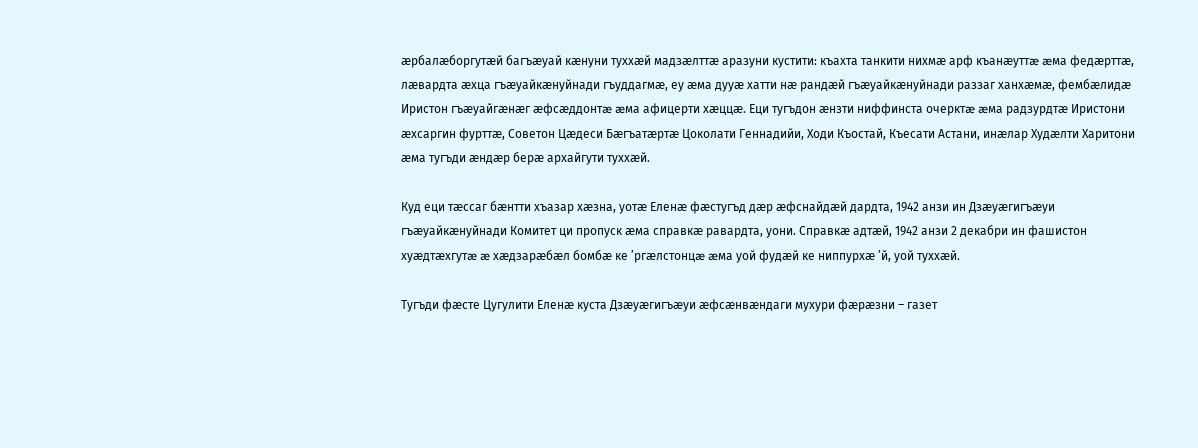æрбалæборгутæй багъæуай кæнуни туххæй мадзæлттæ аразуни кустити: къахта танкити нихмæ арф къанæуттæ æма федæрттæ, лæвардта æхца гъæуайкæнуйнади гъуддагмæ, еу æма дууæ хатти нæ рандæй гъæуайкæнуйнади раззаг ханхæмæ, фембæлидæ Иристон гъæуайгæнæг æфсæддонтæ æма афицерти хæццæ. Еци тугъдон æнзти ниффинста очерктæ æма радзурдтæ Иристони æхсаргин фурттæ, Советон Цæдеси Бæгъатæртæ Цоколати Геннадийи, Ходи Къостай, Къесати Астани, инæлар Худæлти Харитони æма тугъди æндæр берæ архайгути туххæй.

Куд еци тæссаг бæнтти хъазар хæзна, уотæ Еленæ фæстугъд дæр æфснайдæй дардта, 1942 анзи ин Дзæуæгигъæуи гъæуайкæнуйнади Комитет ци пропуск æма справкæ равардта, уони. Справкæ адтæй, 1942 анзи 2 декабри ин фашистон хуæдтæхгутæ æ хæдзарæбæл бомбæ ке ’ргæлстонцæ æма уой фудæй ке ниппурхæ ’й, уой туххæй.

Тугъди фæсте Цугулити Еленæ куста Дзæуæгигъæуи æфсæнвæндаги мухури фæрæзни – газет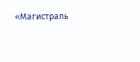«Магистраль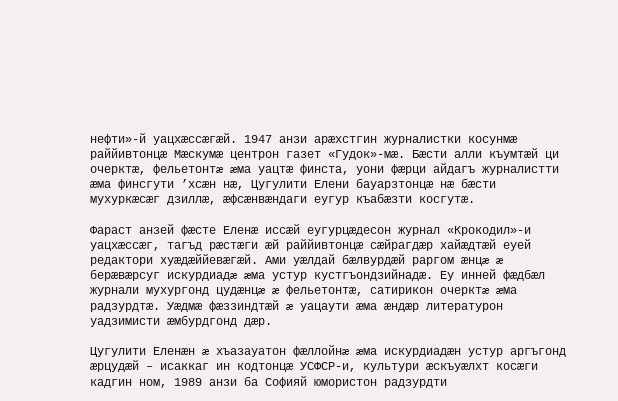нефти»-й уацхæссæгæй. 1947 анзи арæхстгин журналистки косунмæ раййивтонцæ Мæскумæ центрон газет «Гудок»-мæ. Бæсти алли къумтæй ци очерктæ, фельетонтæ æма уацтæ финста, уони фæрци айдагъ журналистти æма финсгути ’хсæн нæ, Цугулити Елени бауарзтонцæ нæ бæсти мухуркæсæг дзиллæ, æфсæнвæндаги еугур къабæзти косгутæ.

Фараст анзей фæсте Еленæ иссæй еугурцæдесон журнал «Крокодил»-и уацхæссæг, тагъд рæстæги æй раййивтонцæ сæйрагдæр хайæдтæй еуей редактори хуæдæййевæгæй. Ами уæлдай бæлвурдæй раргом æнцæ æ берæвæрсуг искурдиадæ æма устур кустгъондзийнадæ. Еу инней фæдбæл  журнали мухургонд цудæнцæ æ фельетонтæ, сатирикон очерктæ æма радзурдтæ. Уæдмæ фæззиндтæй æ уацаути æма æндæр литературон уадзимисти æмбурдгонд дæр.

Цугулити Еленæн æ хъазауатон фæллойнæ æма искурдиадæн устур аргъгонд æрцудæй – исаккаг ин кодтонцæ УСФСР-и, культури æскъуæлхт косæги кадгин ном, 1989 анзи ба Софияй юмористон радзурдти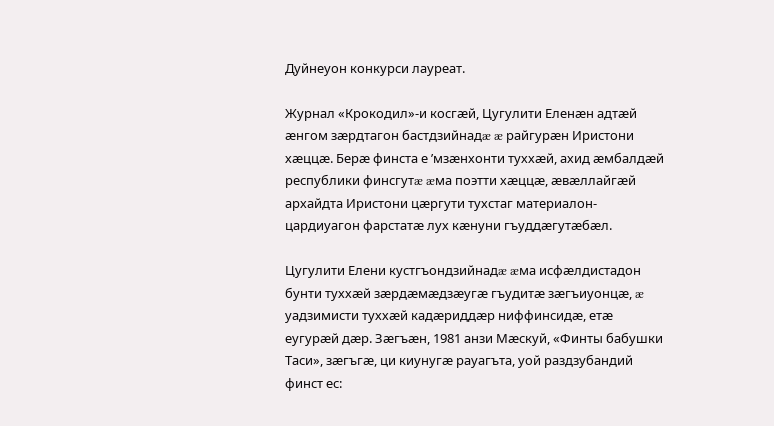Дуйнеуон конкурси лауреат.

Журнал «Крокодил»-и косгæй, Цугулити Еленæн адтæй æнгом зæрдтагон бастдзийнадæ æ райгурæн Иристони хæццæ. Берæ финста е ’мзæнхонти туххæй, ахид æмбалдæй республики финсгутæ æма поэтти хæццæ, æвæллайгæй архайдта Иристони цæргути тухстаг материалон-цардиуагон фарстатæ лух кæнуни гъуддæгутæбæл.

Цугулити Елени кустгъондзийнадæ æма исфæлдистадон бунти туххæй зæрдæмæдзæугæ гъудитæ зæгъиуонцæ, æ уадзимисти туххæй кадæриддæр ниффинсидæ, етæ еугурæй дæр. Зæгъæн, 1981 анзи Мæскуй, «Финты бабушки Таси», зæгъгæ, ци киунугæ рауагъта, уой раздзубандий финст ес: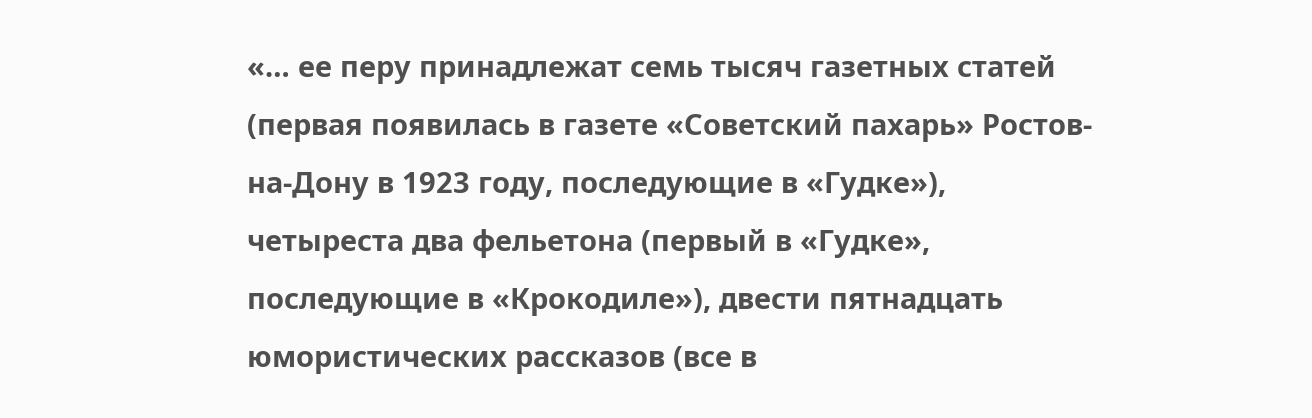«… ее перу принадлежат семь тысяч газетных статей (первая появилась в газете «Советский пахарь» Ростов-на-Дону в 1923 году, последующие в «Гудке»), четыреста два фельетона (первый в «Гудке», последующие в «Крокодиле»), двести пятнадцать юмористических рассказов (все в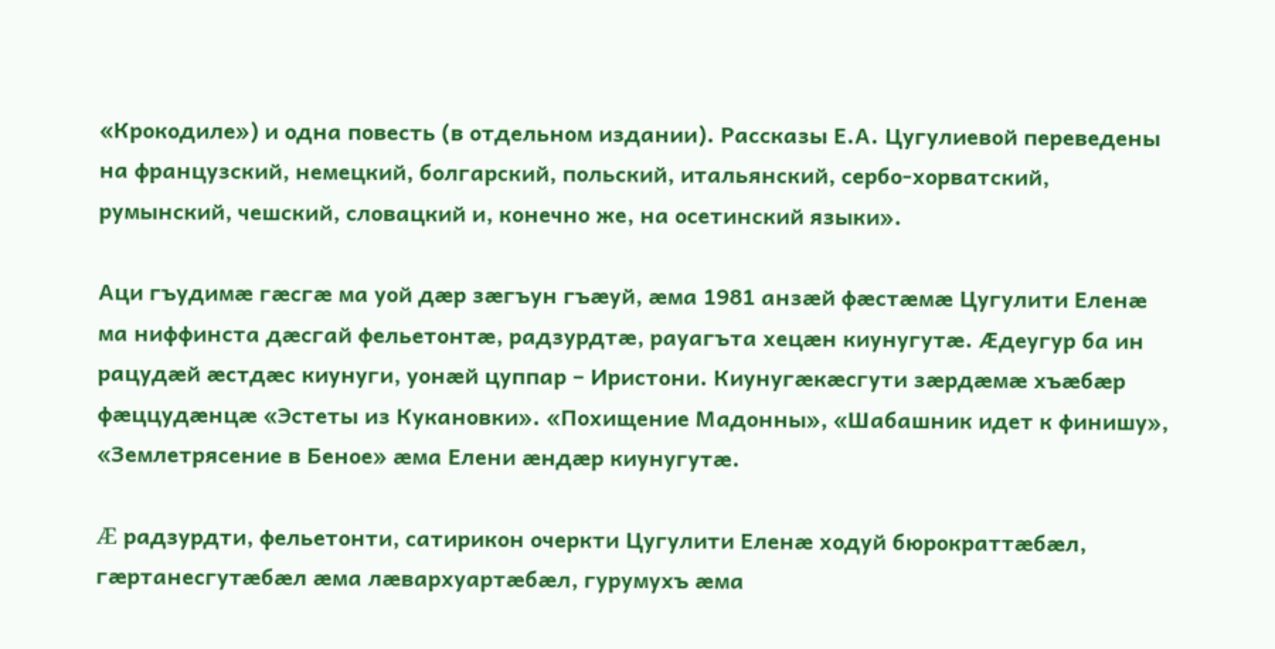«Крокодиле») и одна повесть (в отдельном издании). Рассказы Е.А. Цугулиевой переведены на французский, немецкий, болгарский, польский, итальянский, сербо-хорватский, румынский, чешский, словацкий и, конечно же, на осетинский языки».

Аци гъудимæ гæсгæ ма уой дæр зæгъун гъæуй, æма 1981 анзæй фæстæмæ Цугулити Еленæ ма ниффинста дæсгай фельетонтæ, радзурдтæ, рауагъта хецæн киунугутæ. Æдеугур ба ин рацудæй æстдæс киунуги, уонæй цуппар – Иристони. Киунугæкæсгути зæрдæмæ хъæбæр фæццудæнцæ «Эстеты из Кукановки». «Похищение Мадонны», «Шабашник идет к финишу», «Землетрясение в Беное» æма Елени æндæр киунугутæ.

Æ радзурдти, фельетонти, сатирикон очеркти Цугулити Еленæ ходуй бюрократтæбæл, гæртанесгутæбæл æма лæвархуартæбæл, гурумухъ æма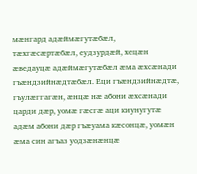мæнгард адæймæгутæбæл, тæхгæсæртæбæл, еудзурдæй, хецæн æведауцæ адæймæгутæбæл æма æхсæнади гъæндзийнæдтæбæл. Еци гъæндзийнæдтæ, гъулæггагæн, æнцæ нæ абони æхсæнади царди дæр, уомæ гæсгæ аци киунугутæ адæм абони дæр гъæуама кæсонцæ, уомæн æма син агъаз уодзæнæнцæ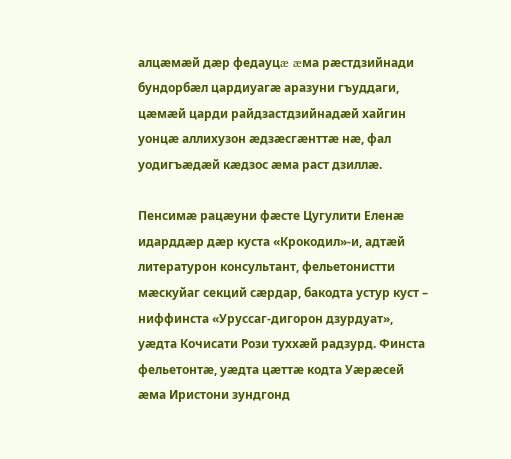алцæмæй дæр федауцæ æма рæстдзийнади бундорбæл цардиуагæ аразуни гъуддаги, цæмæй царди райдзастдзийнадæй хайгин уонцæ аллихузон æдзæсгæнттæ нæ, фал уодигъæдæй кæдзос æма раст дзиллæ.

Пенсимæ рацæуни фæсте Цугулити Еленæ идарддæр дæр куста «Крокодил»-и, адтæй литературон консультант, фельетонистти мæскуйаг секций сæрдар, бакодта устур куст – ниффинста «Уруссаг-дигорон дзурдуат», уæдта Кочисати Рози туххæй радзурд. Финста фельетонтæ, уæдта цæттæ кодта Уæрæсей æма Иристони зундгонд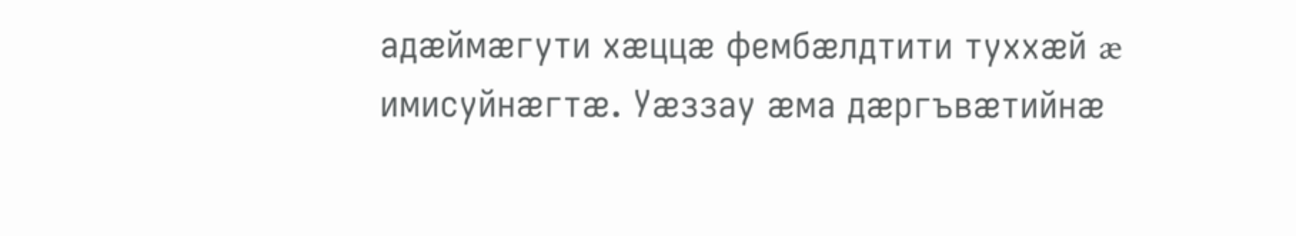адæймæгути хæццæ фембæлдтити туххæй æ имисуйнæгтæ. Уæззау æма дæргъвæтийнæ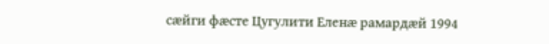сæйги фæсте Цугулити Еленæ рамардæй 1994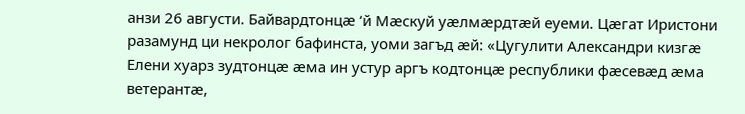анзи 26 августи. Байвардтонцæ ‘й Мæскуй уæлмæрдтæй еуеми. Цæгат Иристони разамунд ци некролог бафинста, уоми загъд æй: «Цугулити Александри кизгæ Елени хуарз зудтонцæ æма ин устур аргъ кодтонцæ республики фæсевæд æма ветерантæ,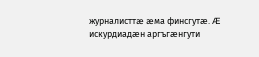журналисттæ æма финсгутæ. Æ искурдиадæн аргъгæнгути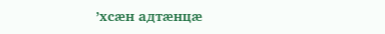’хсæн адтæнцæ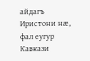айдагъ Иристони нæ, фал еугур Кавкази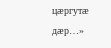цæргутæ дæр…»